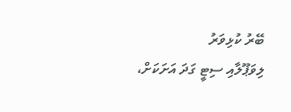ބޭރު ކުޅިވަރު
ލިވަޕޫލާއި ސިޓީ ގަދަ އަށަކަށް،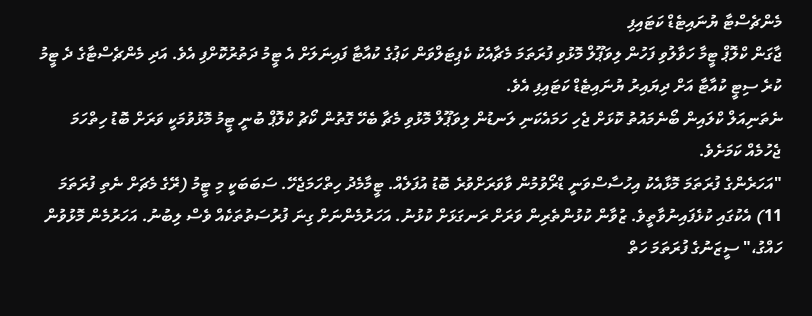މެންޗެސްޓާ ޔުނައިޓެޑް ކަޓައިފި
ޖާގަން ކްލޮޕް ޓީމާ ހަވާލުވި ފަހުން ލިވަޕޫލް މޮޅުވި ފުރަތަމަ މެޗާއެކު ކެޕިޓަލްވަން ކަޕުގެ ކުއާޓާ ފައިނަލަށް އެ ޓީމު ދަތުރުކޮށްފި އެވެ. އަދި މެންޗެސްޓާގެ ދެ ޓީމު ކުރެ ސިޓީ ކުއާޓާ އަށް ދިޔައިރު ޔުނައިޓެޑް ކަޓައިފި އެވެ.
ނެތަނިއަލް ކްލައިން ބޯނެމައުތު ކޮޅަށް ޖެހި ހަމައެކަނި ލަނޑުން ލިވަޕޫލް މޮޅުވި މެޗާ ބެހޭ ގޮތުން ކޯޗު ކްލޮޕް ބުނީ ޓީމު މޮޅުވުމަކީ ވަރަށް ބޮޑު ހިތްހަމަ ޖެހުމެއް ކަމަށެވެ.
"އަހަރެންގެ ފުރަތަމަ މޮޅާއެކު އިހުސާސްވަނީ ޑްރޯވުމުން ވާވަރަށްވުރެ ބޮޑު އުފަލެއް. ޓީމާމެދު ހިތްހަމަޖެހޭ. ސަބަބަކީ މި ޓީމު (ރޭގެ މެޗަށް ނެތި ފުރަތަމަ 11) އެކުގައި ކުޅެފައިނުވާތީވެ. ޒުވާން ކުޅުންތެރިން ވަރަށް ރަނގަޅަށް ކުޅުނު. އަހަރުމެންނަށް ގިނަ ފުރުސަތުތަކެއް ވެސް ލިބުނު. އަހަރުމެން މޮޅުވުން ހައްގު،" ސީޒަނުގެ ފުރަތަމަ ހަތް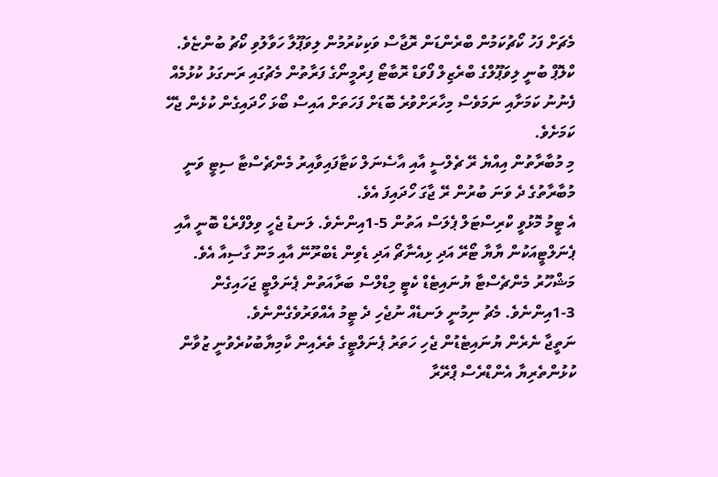މެޗަށް ފަހު ކޯޗުކަމުން ބްރެންޑަން ރޮޖާސް ވަކިކުރުމުން ލިވަޕޫލާ ހަވާލުވި ކޯޗު ބުންޏެވެ.
ކްލޮޕް ބުނީ ލިވަޕޫލްގެ ބްރެޒިލް ފޯވަޑް ރޮބާޓޯ ފިރްމީނޯގެ ފަރާތުން މެޗުގައި ރަނގަޅު ކުޅުމެއް ފެނުނު ކަމަށާއި ނަމަވެސް މިހާރަށްވުރެ ބޮޑަށް ފަހަތަށް އައިސް ބޯޅަ ހޯދައިގެން ކުޅެން ޖެހޭ ކަމަށެވެ.
މި މުބާރާތުން އިއްޔެ ރޭ ޗެލްސީ އާއި އާސެނަލް ކަޓާފައިވާއިރު މެންޗެސްޓާ ސިޓީ ވަނީ މުބާރާތުގެ ދެ ވަނަ ބުރުން ރޭ ޖާގަ ހޯދައިފަ އެވެ.
އެ ޓީމު މޮޅުވީ ކްރިސްޓަލް ޕެލަސް އަތުން 5-1އިންނެވެ. ލަނޑު ޖެހީ ވިލްފްރެޑް ބޮނީ އާއި ޕެނަލްޓީއަކުން ޔާޔާ ޓޯރޭ އަދި ޅިއެނާޗޯ އަދި ޑެވިން ޑެބްރޫނޭ އާއި މަނޫ ގާސިއާ އެވެ.
މަޝްހޫރު މެންޗެސްޓާ ޔުނައިޓެޑް ކެޓީ މިޑްލްސް ބަރާއަތުން ޕެނަލްޓީ ޖަހައިގެން 3-1އިންނެވެ. މެޗު ނިމުނީ ލަނޑެއް ނުޖެހި ދެ ޓީމު އެއްވަރުވެގެންނެވެ.
ނަތީޖާ ނެރެން ޔުނައިޓެޑުން ޖެހި ހަތަރު ޕެނަލްޓީގެ ތެރެއިން ކާމިޔާބުކުރެވުނީ ޒުވާން ކުޅުންތެރިޔާ އެންޑްރެސް ޕްރޭރާ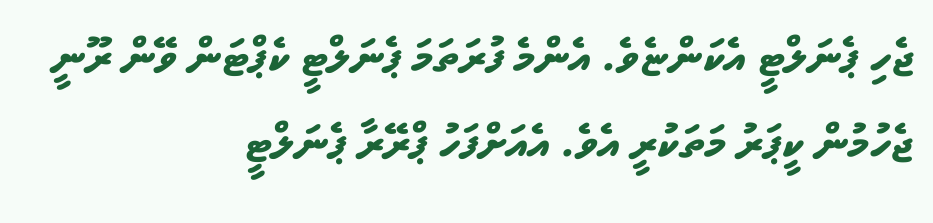ޖެހި ޕެނަލްޓީ އެކަންޏެވެ. އެންމެ ފުރަތަމަ ޕެނަލްޓީ ކެޕްޓަން ވޭން ރޫނީ ޖެހުމުން ކީޕަރު މަތަކުރީ އެވެ. އެއަށްފަހު ޕްރޭރާ ޕެނަލްޓީ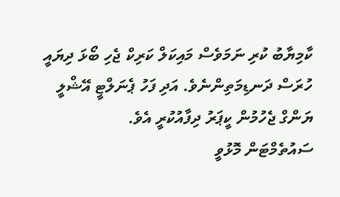ކާމިޔާބު ކުރި ނަމަވެސް މައިކަލް ކަރިކް ޖެހި ބޯޅަ ދިޔައީ ހުރަސް ދަނޑިމަތިންނެވެ. އަދި ފަހު ޕެނަލްޓީ އޭޝްލީ ޔަންގް ޖެހުމުން ކީޕަރު ދިފާއުކުރީ އެވެ.
ސައުތެމްޓަން މޮޅުވީ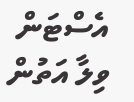އެސްޓަން ވިލާ އަތުން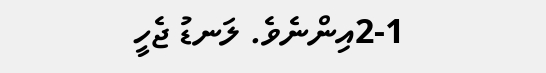2-1އިންނެވެ. ލަނޑު ޖެހީ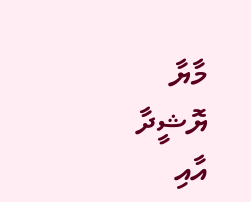މާޔާ ޔޮޝީދާ އާއި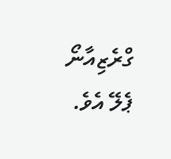ގްރެޒިއާނޯ ޕެލޭ އެވެ.